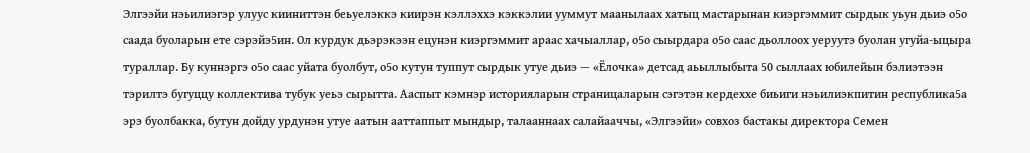Элгээйи нэьилиэгэр улуус кииниттэн беьуелэккэ киирэн кэллэххэ кэккэлии ууммут маанылаах хатыц мастарынан киэргэммит сырдык уьун дьиэ о5о саада буоларын ете сэрэйэ5ин. Ол курдук дьэрэкээн ецунэн киэргэммит араас хачыаллар, о5о сыырдара о5о саас дьоллоох уеруутэ буолан угуйа-ыцыра тураллар. Бу куннэргэ о5о саас уйата буолбут, о5о кутун туппут сырдык утуе дьиэ — «Ёлочка» детсад аьыллыбыта 50 сыллаах юбилейын бэлиэтээн тэрилтэ бугуццу коллектива тубук уеьэ сырытта. Ааспыт кэмнэр историяларын страницаларын сэгэтэн кердеххе биьиги нэьилиэкпитин республика5а эрэ буолбакка, бутун дойду урдунэн утуе аатын ааттаппыт мындыр, талааннаах салайааччы, «Элгээйи» совхоз бастакы директора Семен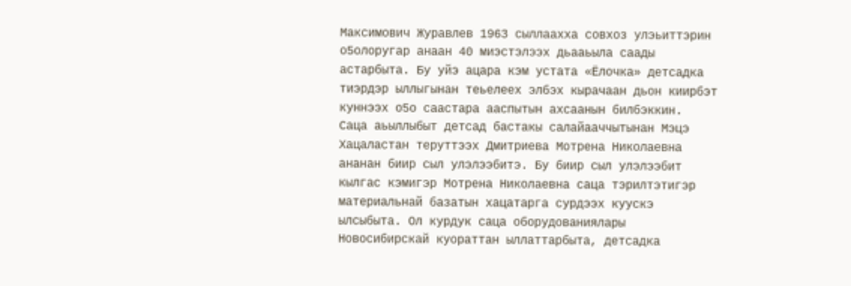Максимович Журавлев 1963 сыллаахха совхоз улэьиттэрин о5олоругар анаан 40 миэстэлээх дьааьыла саады астарбыта. Бу уйэ ацара кэм устата «Ёлочка» детсадка тиэрдэр ыллыгынан теьелеех элбэх кырачаан дьон киирбэт куннээх о5о саастара ааспытын ахсаанын билбэккин.
Саца аьыллыбыт детсад бастакы салайааччытынан Мэцэ Хацаластан теруттээх Дмитриева Мотрена Николаевна ананан биир сыл улэлээбитэ. Бу биир сыл улэлээбит кылгас кэмигэр Мотрена Николаевна саца тэрилтэтигэр материальнай базатын хацатарга сурдээх куускэ ылсыбыта. Ол курдук саца оборудованиялары Новосибирскай куораттан ыллаттарбыта, детсадка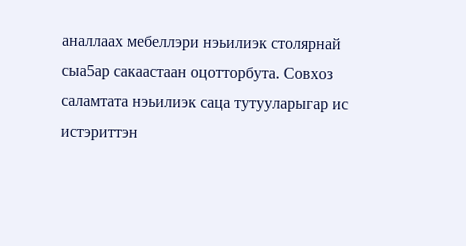аналлаах мебеллэри нэьилиэк столярнай сыа5ар сакаастаан оцотторбута. Совхоз саламтата нэьилиэк саца тутууларыгар ис истэриттэн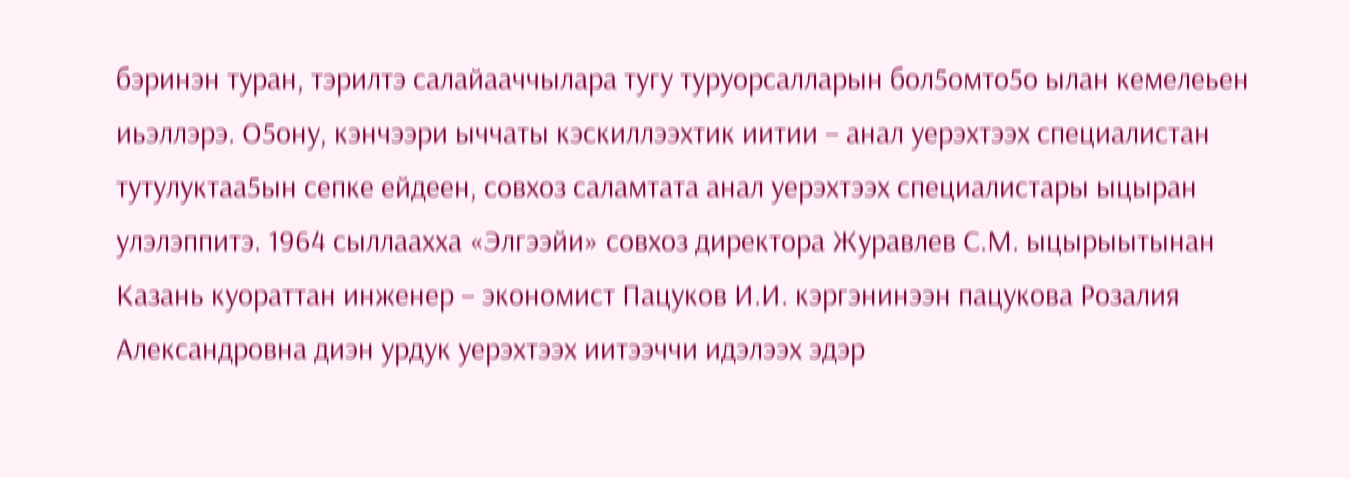бэринэн туран, тэрилтэ салайааччылара тугу туруорсалларын бол5омто5о ылан кемелеьен иьэллэрэ. О5ону, кэнчээри ыччаты кэскиллээхтик иитии – анал уерэхтээх специалистан тутулуктаа5ын сепке ейдеен, совхоз саламтата анал уерэхтээх специалистары ыцыран улэлэппитэ. 1964 сыллаахха «Элгээйи» совхоз директора Журавлев С.М. ыцырыытынан Казань куораттан инженер – экономист Пацуков И.И. кэргэнинээн пацукова Розалия Александровна диэн урдук уерэхтээх иитээччи идэлээх эдэр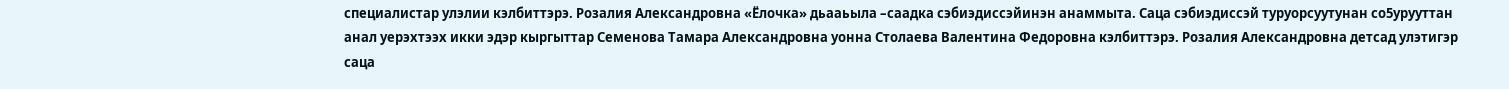специалистар улэлии кэлбиттэрэ. Розалия Александровна «Ёлочка» дьааьыла –саадка сэбиэдиссэйинэн анаммыта. Саца сэбиэдиссэй туруорсуутунан со5урууттан анал уерэхтээх икки эдэр кыргыттар Семенова Тамара Александровна уонна Столаева Валентина Федоровна кэлбиттэрэ. Розалия Александровна детсад улэтигэр саца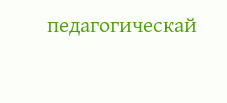педагогическай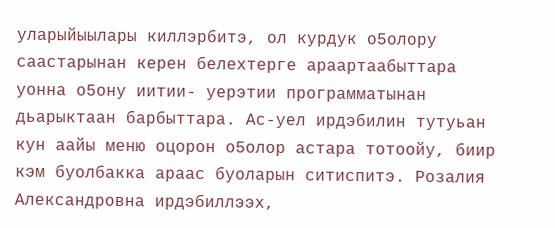уларыйыылары киллэрбитэ, ол курдук о5олору саастарынан керен белехтерге араартаабыттара уонна о5ону иитии- уерэтии программатынан дьарыктаан барбыттара. Ас-уел ирдэбилин тутуьан кун аайы меню оцорон о5олор астара тотоойу, биир кэм буолбакка араас буоларын ситиспитэ. Розалия Александровна ирдэбиллээх,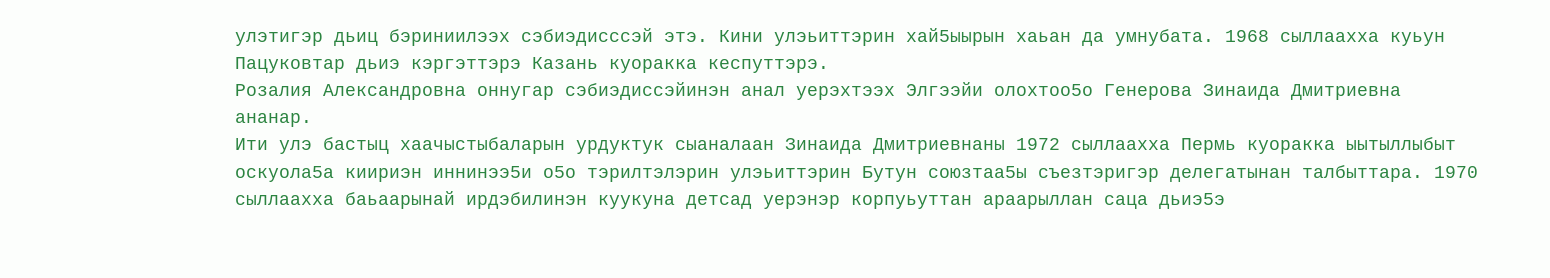улэтигэр дьиц бэриниилээх сэбиэдисссэй этэ. Кини улэьиттэрин хай5ыырын хаьан да умнубата. 1968 сыллаахха куьун Пацуковтар дьиэ кэргэттэрэ Казань куоракка кеспуттэрэ.
Розалия Александровна оннугар сэбиэдиссэйинэн анал уерэхтээх Элгээйи олохтоо5о Генерова Зинаида Дмитриевна ананар.
Ити улэ бастыц хаачыстыбаларын урдуктук сыаналаан Зинаида Дмитриевнаны 1972 сыллаахха Пермь куоракка ыытыллыбыт оскуола5а киириэн иннинээ5и о5о тэрилтэлэрин улэьиттэрин Бутун союзтаа5ы съезтэригэр делегатынан талбыттара. 1970 сыллаахха баьаарынай ирдэбилинэн куукуна детсад уерэнэр корпуьуттан араарыллан саца дьиэ5э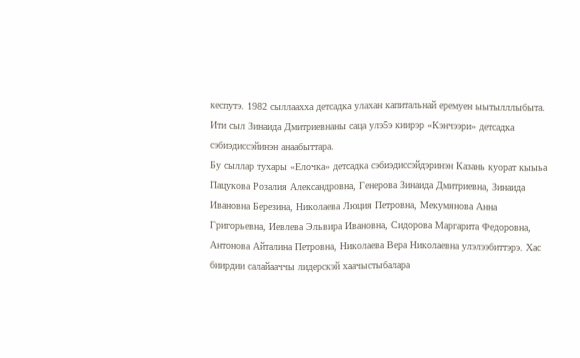кеспутэ. 1982 сыллаахха детсадка улахан капитальнай еремуен ыытылллыбыта. Ити сыл Зинаида Дмитриевнаны саца улэ5э киирэр «Кэнчээри» детсадка сэбиэдиссэйинэн анаабыттара.
Бу сыллар тухары «Елочка» детсадка сэбиэдиссэйдэринэн Казань куорат кыыьа Пацукова Розалия Александровна, Генерова Зинаида Дмитриевна, Зинаида Ивановна Березина, Николаева Люция Петровна, Мекумянова Анна Григорьевна, Иевлева Эльвира Ивановна, Сидорова Маргарита Федоровна, Антонова Айталина Петровна, Николаева Вера Николаевна улэлээбиттэрэ. Хас биирдии салайааччы лидерскэй хаачыстыбалара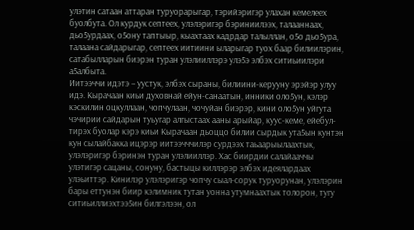улэтин сатаан аттаран туруорарыгар, тэрийэригэр улахан кемелеех буолбута. Ол курдук септеех, улэлэригэр бэриниилээх, талааннаах, дьо5урдаах, о5ону таптыыр, кыахтаах кадрдар талыллан, о5о дьо5ура, талаана сайдарыгар, септеех иитиини ыларыгар туох баар билиилэрин, сатабылларын биэрэн туран улэлииллэрэ улэ5э элбэх ситиьиилэри а5албыта.
Иитээччи идэтэ – уустук, элбэх сыраны, билиини-керууну эрэйэр улуу идэ. Кырачаан киьи духовнай ейун-санаатын, инники оло5ун, кэлэр кэскилин оцкуллаан, чопчулаан, чочуйан биэрэр, кини оло5ун уйгута чэчирии сайдарын туьугар алгыстаах ааны арыйар, куус-кеме, ейебул-тирэх буолар кэрэ киьи Кырачаан дьоццо билии сырдык ута5ын кунтэн кун сылайбакка ицэрэр иитээчччилэр сурдээх таьаарыылаахтык, улэлэригэр бэринэн туран улэлииллэр. Хас биирдии салайааччы улэтигэр сацаны, сонуну, бастыцы киллэрэр элбэх идеялардаах улэьиттэр. Кинилэр улэлэригэр чопчу сыал-сорук туруорунан, улэлэрин бары еттунэн биир кэлимник тутан уонна утумнаахтык толорон, тугу ситиьиллиэхтээ5ин билгэлээн, ол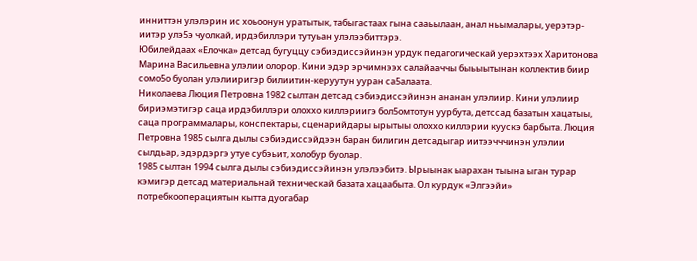инниттэн улэлэрин ис хоьоонун уратытык, табыгастаах гына сааьылаан, анал ньымалары, уерэтэр-иитэр улэ5э чуолкай, ирдэбиллэри тутуьан улэлээбиттэрэ.
Юбилейдаах «Елочка» детсад бугуццу сэбиэдиссэйинэн урдук педагогическай уерэхтээх Харитонова Марина Васильевна улэлии олорор. Кини эдэр эрчимнээх салайааччы быьыытынан коллектив биир сомо5о буолан улэлииригэр билиитин-керуутун ууран са5алаата.
Николаева Люция Петровна 1982 сылтан детсад сэбиэдиссэйинэн ананан улэлиир. Кини улэлиир бириэмэтигэр саца ирдэбиллэри олоххо киллэриигэ бол5омтотун уурбута, детссад базатын хацатыы, саца программалары, конспектары, сценарийдары ырытыы олоххо киллэрии куускэ барбыта. Люция Петровна 1985 сылга дылы сэбиэдиссэйдээн баран билигин детсадыгар иитээчччинэн улэлии сылдьар, эдэрдэргэ утуе субэьит, холобур буолар.
1985 сылтан 1994 сылга дылы сэбиэдиссэйинэн улэлээбитэ. Ырыынак ыарахан тыына ыган турар кэмигэр детсад материальнай техническай базата хацаабыта. Ол курдук «Элгээйи» потребкооперациятын кытта дуогабар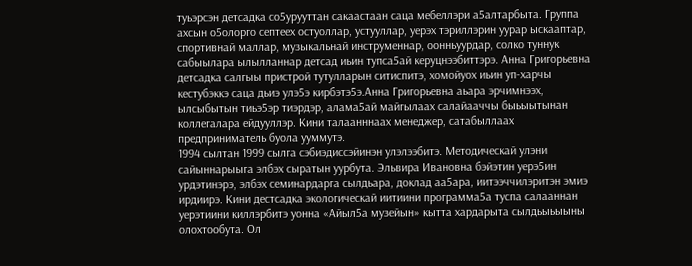туьэрсэн детсадка со5урууттан сакаастаан саца мебеллэри а5алтарбыта. Группа ахсын о5олорго септеех остуоллар, устууллар, уерэх тэриллэрин уурар ыскааптар, спортивнай маллар, музыкальнай инструменнар, оонньуурдар, солко туннук сабыылара ылылланнар детсад иьин тупса5ай керуцнээбиттэрэ. Анна Григорьевна детсадка салгыы пристрой тутулларын ситиспитэ, хомойуох иьин уп-харчы кестубэккэ саца дьиэ улэ5э кирбэтэ5э.Анна Григорьевна аьара эрчимнээх, ылсыбытын тиьэ5эр тиэрдэр, алама5ай майгылаах салайааччы быьыытынан коллегалара ейдууллэр. Кини талаанннаах менеджер, сатабыллаах предприниматель буола ууммутэ.
1994 сылтан 1999 сылга сэбиэдиссэйинэн улэлээбитэ. Методическай улэни сайыннарыыга элбэх сыратын уурбута. Эльвира Ивановна бэйэтин уерэ5ин урдэтинэрэ, элбэх семинардарга сылдьара, доклад аа5ара, иитээччилэритэн эмиэ ирдиирэ. Кини дестсадка экологическай иитиини программа5а туспа салааннан уерэтиини киллэрбитэ уонна «Айыл5а музейын» кытта хардарыта сылдьыьыыны олохтообута. Ол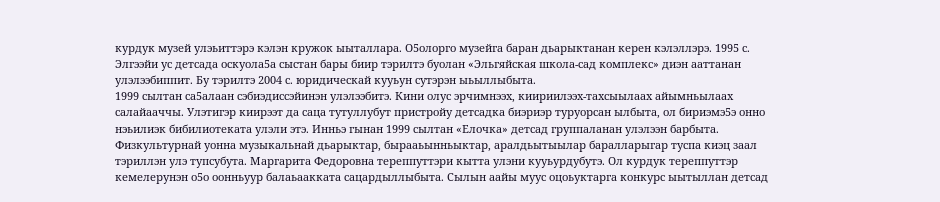курдук музей улэьиттэрэ кэлэн кружок ыыталлара. О5олорго музейга баран дьарыктанан керен кэлэллэрэ. 1995 с. Элгээйи ус детсада оскуола5а сыстан бары биир тэрилтэ буолан «Эльгяйская школа-сад комплекс» диэн ааттанан улэлээбиппит. Бу тэрилтэ 2004 с. юридическай кууьун сутэрэн ыьыллыбыта.
1999 сылтан са5алаан сэбиэдиссэйинэн улэлээбитэ. Кини олус эрчимнээх, киириилээх-тахсыылаах айымньылаах салайааччы. Улэтигэр киирээт да саца тутуллубут пристройу детсадка биэриэр туруорсан ылбыта, ол бириэмэ5э онно нэьилиэк бибилиотеката улэли этэ. Инньэ гынан 1999 сылтан «Елочка» детсад группаланан улэлээн барбыта. Физкультурнай уонна музыкальнай дьарыктар, бырааьынньыктар, аралдьытыылар баралларыгар туспа киэц заал тэриллэн улэ тупсубута. Маргарита Федоровна тереппуттэри кытта улэни кууьурдубутэ. Ол курдук тереппуттэр кемелерунэн о5о оонньуур балаьаакката сацардыллыбыта. Сылын аайы муус оцоьуктарга конкурс ыытыллан детсад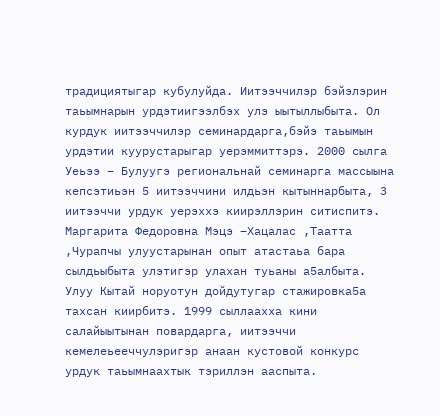традициятыгар кубулуйда. Иитээччилэр бэйэлэрин таьымнарын урдэтиигээлбэх улэ ыытыллыбыта. Ол курдук иитээччилэр семинардарга,бэйэ таьымын урдэтии куурустарыгар уерэммиттэрэ. 2000 сылга Уеьээ – Булуугэ региональнай семинарга массыына кепсэтиьэн 5 иитээччини илдьэн кытыннарбыта, 3 иитээччи урдук уерэххэ киирэллэрин ситиспитэ. Маргарита Федоровна Мэцэ –Хацалас ,Таатта ,Чурапчы улуустарынан опыт атастаьа бара сылдьыбыта улэтигэр улахан туьаны а5албыта. Улуу Кытай норуотун дойдутугар стажировка5а тахсан киирбитэ. 1999 сыллаахха кини салайыытынан повардарга, иитээччи кемелеьееччулэригэр анаан кустовой конкурс урдук таьымнаахтык тэриллэн ааспыта.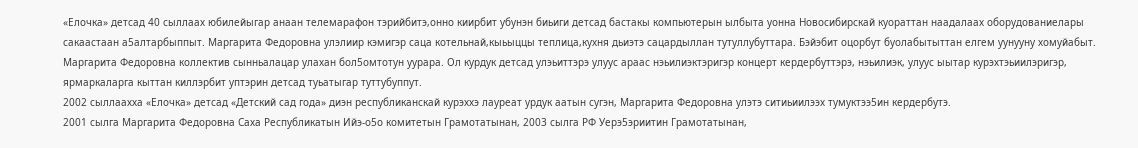«Елочка» детсад 40 сыллаах юбилейыгар анаан телемарафон тэрийбитэ,онно киирбит убунэн биьиги детсад бастакы компьютерын ылбыта уонна Новосибирскай куораттан наадалаах оборудованиелары сакаастаан а5алтарбыппыт. Маргарита Федоровна улэлиир кэмигэр саца котельнай,кыьыццы теплица,кухня дьиэтэ сацардыллан тутуллубуттара. Бэйэбит оцорбут буолабытыттан елгем уунууну хомуйабыт. Маргарита Федоровна коллектив сынньалацар улахан бол5омтотун уурара. Ол курдук детсад улэьиттэрэ улуус араас нэьилиэктэригэр концерт кердербуттэрэ, нэьилиэк, улуус ыытар курэхтэьиилэригэр, ярмаркаларга кыттан киллэрбит уптэрин детсад туьатыгар туттубуппут.
2002 сыллаахха «Елочка» детсад «Детский сад года» диэн республиканскай курэххэ лауреат урдук аатын сугэн, Маргарита Федоровна улэтэ ситиьиилээх тумуктээ5ин кердербутэ.
2001 сылга Маргарита Федоровна Саха Республикатын Ийэ-о5о комитетын Грамотатынан, 2003 сылга РФ Уерэ5эриитин Грамотатынан,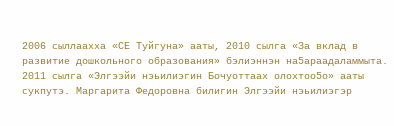2006 сыллаахха «СЕ Туйгуна» ааты, 2010 сылга «За вклад в развитие дошкольного образования» бэлиэннэн на5араадаламмыта. 2011 сылга «Элгээйи нэьилиэгин Бочуоттаах олохтоо5о» ааты сукпутэ. Маргарита Федоровна билигин Элгээйи нэьилиэгэр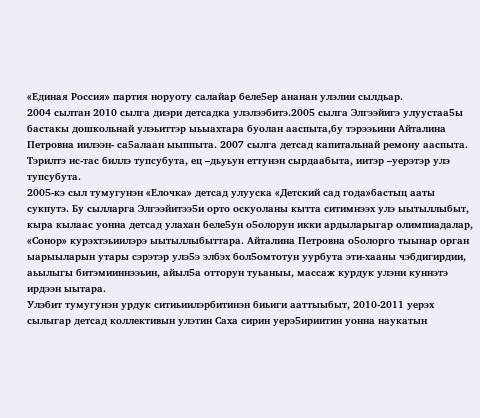«Единая Россия» партия норуоту салайар беле5ер ананан улэлии сылдьар.
2004 сылтан 2010 сылга диэри детсадка улэлээбитэ.2005 сылга Элгээйигэ улуустаа5ы бастакы дошкольнай улэьиттэр ыьыахтара буолан ааспыта,бу тэрээьини Айталина Петровна иилээн- са5алаан ыыппыта. 2007 сылга детсад капитальнай ремону ааспыта. Тэрилтэ ис-тас биллэ тупсубута, ец –дьуьун еттунэн сырдаабыта, иитэр –уерэтэр улэ тупсубута.
2005-кэ сыл тумугунэн «Елочка» детсад улууска «Детский сад года»бастыц ааты сукпутэ. Бу сылларга Элгээйитээ5и орто оскуоланы кытта ситимнээх улэ ыытыллыбыт, кыра кылаас уонна детсад улахан беле5ун о5олорун икки ардыларыгар олимпиадалар, «Сонор» курэхтэьиилэрэ ыытыллыбыттара. Айталина Петровна о5олорго тыынар орган ыарыыларын утары сэрэтэр улэ5э элбэх бол5омтотун уурбута эти-хааны чэбдигирдии, аьылыгы битэмииннээьин, айыл5а отторун туьаныы, массаж курдук улэни куннэтэ ирдээн ыытара.
Улэбит тумугунэн урдук ситиьиилэрбитинэн биьиги ааттыыбыт, 2010-2011 уерэх сылыгар детсад коллективын улэтин Саха сирин уерэ5ириитин уонна наукатын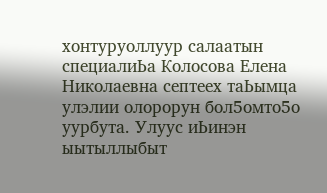хонтуруоллуур салаатын специалиЬа Колосова Елена Николаевна септеех таЬымца улэлии олорорун бол5омто5о уурбута. Улуус иЬинэн ыытыллыбыт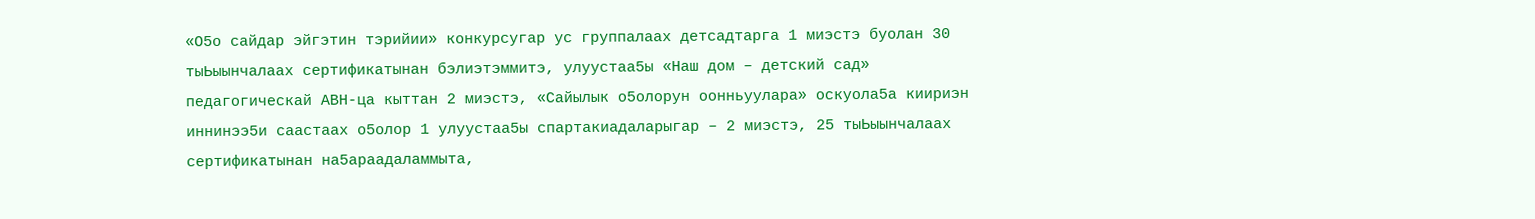«О5о сайдар эйгэтин тэрийии» конкурсугар ус группалаах детсадтарга 1 миэстэ буолан 30 тыЬыынчалаах сертификатынан бэлиэтэммитэ, улуустаа5ы «Наш дом – детский сад» педагогическай АВН-ца кыттан 2 миэстэ, «Сайылык о5олорун оонньуулара» оскуола5а киириэн иннинээ5и саастаах о5олор 1 улуустаа5ы спартакиадаларыгар – 2 миэстэ, 25 тыЬыынчалаах сертификатынан на5араадаламмыта,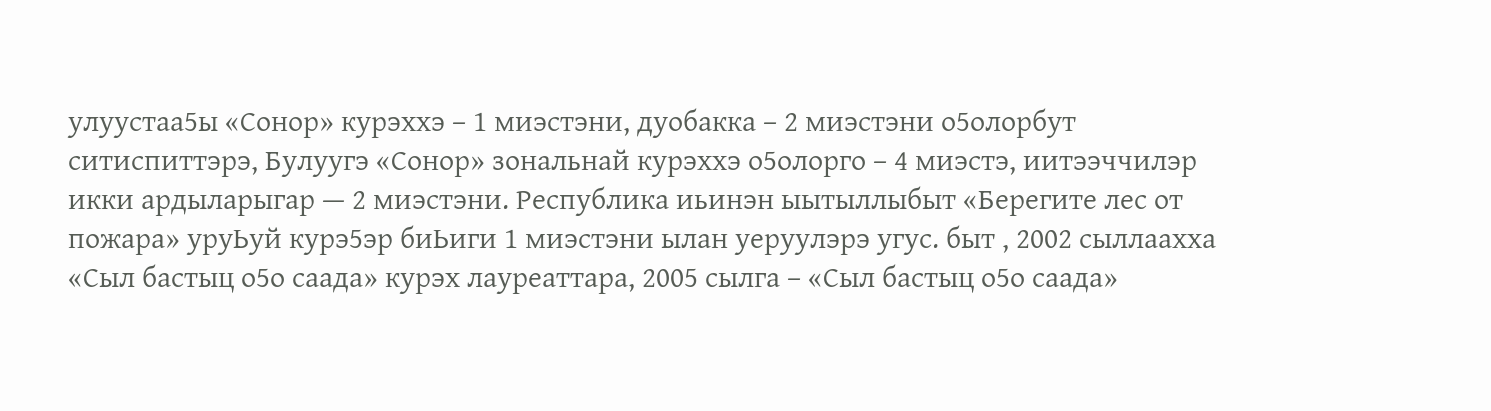улуустаа5ы «Сонор» курэххэ – 1 миэстэни, дуобакка – 2 миэстэни о5олорбут ситиспиттэрэ, Булуугэ «Сонор» зональнай курэххэ о5олорго – 4 миэстэ, иитээччилэр икки ардыларыгар — 2 миэстэни. Республика иьинэн ыытыллыбыт «Берегите лес от пожара» уруЬуй курэ5эр биЬиги 1 миэстэни ылан уеруулэрэ угус. быт , 2002 сыллаахха «Сыл бастыц о5о саада» курэх лауреаттара, 2005 сылга – «Сыл бастыц о5о саада»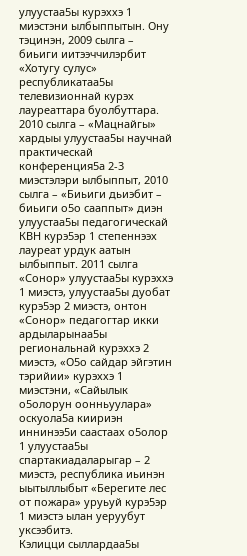улуустаа5ы курэххэ 1 миэстэни ылбыппытын. Ону тэцинэн, 2009 сылга – биьиги иитээччилэрбит «Хотугу сулус» республикатаа5ы телевизионнай курэх лауреаттара буолбуттара. 2010 сылга – «Мацнайгы» хардыы улуустаа5ы научнай практическай конференция5а 2-3 миэстэлэри ылбыппыт, 2010 сылга – «Биьиги дьиэбит – биьиги о5о сааппыт» диэн улуустаа5ы педагогическай КВН курэ5эр 1 степеннээх лауреат урдук аатын ылбыппыт. 2011 сылга «Сонор» улуустаа5ы курэххэ 1 миэстэ, улуустаа5ы дуобат курэ5эр 2 миэстэ, онтон «Сонор» педагогтар икки ардыларынаа5ы региональнай курэххэ 2 миэстэ, «О5о сайдар эйгэтин тэрийии» курэххэ 1 миэстэни, «Сайылык о5олорун оонньуулара» оскуола5а киириэн иннинээ5и саастаах о5олор 1 улуустаа5ы спартакиадаларыгар – 2 миэстэ, республика иьинэн ыытыллыбыт «Берегите лес от пожара» уруьуй курэ5эр 1 миэстэ ылан уеруубут уксээбитэ.
Кэлицци сыллардаа5ы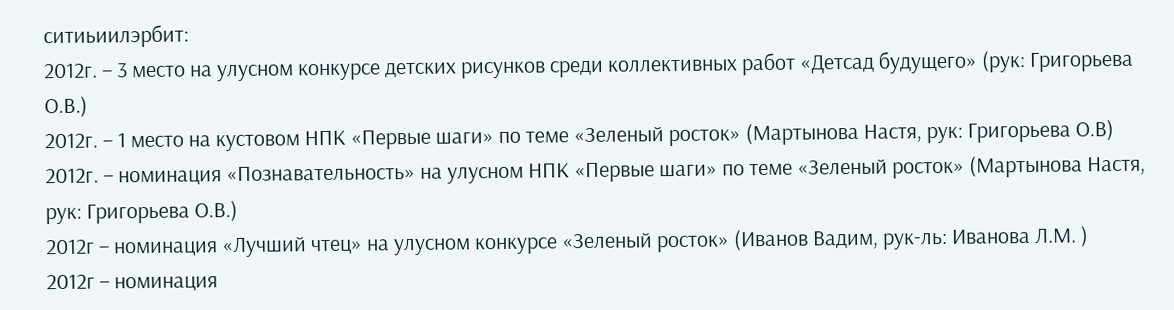ситиьиилэрбит:
2012г. – 3 место на улусном конкурсе детских рисунков среди коллективных работ «Детсад будущего» (рук: Григорьева О.В.)
2012г. – 1 место на кустовом НПК «Первые шаги» по теме «Зеленый росток» (Мартынова Настя, рук: Григорьева О.В)
2012г. – номинация «Познавательность» на улусном НПК «Первые шаги» по теме «Зеленый росток» (Мартынова Настя, рук: Григорьева О.В.)
2012г – номинация «Лучший чтец» на улусном конкурсе «Зеленый росток» (Иванов Вадим, рук-ль: Иванова Л.М. )
2012г – номинация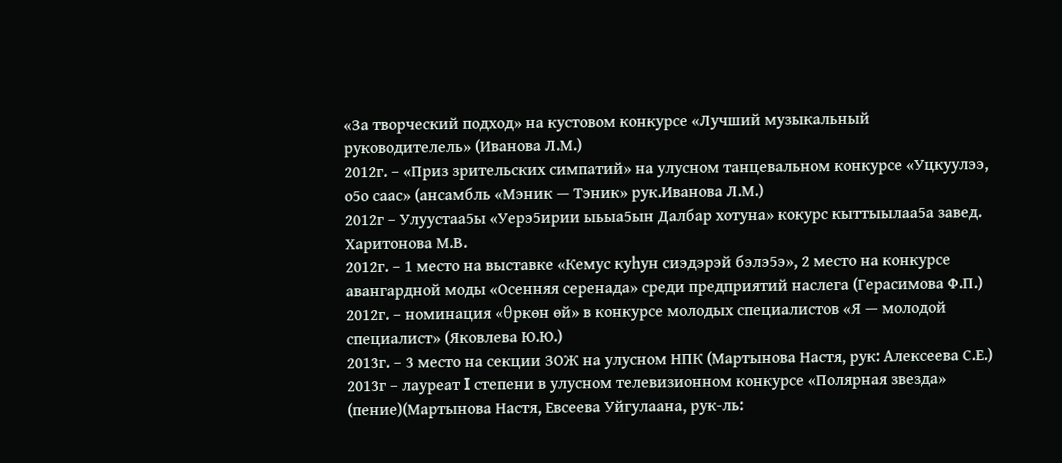«За творческий подход» на кустовом конкурсе «Лучший музыкальный руководителель» (Иванова Л.М.)
2012г. – «Приз зрительских симпатий» на улусном танцевальном конкурсе «Уцкуулээ, о5о саас» (ансамбль «Мэник — Тэник» рук.Иванова Л.М.)
2012г – Улуустаа5ы «Уерэ5ирии ыьыа5ын Далбар хотуна» кокурс кыттыылаа5а завед. Харитонова М.В.
2012г. – 1 место на выставке «Кемус куhун сиэдэрэй бэлэ5э», 2 место на конкурсе авангардной моды «Осенняя серенада» среди предприятий наслега (Герасимова Ф.П.)
2012г. – номинация «θркѳн ѳй» в конкурсе молодых специалистов «Я — молодой специалист» (Яковлева Ю.Ю.)
2013г. – 3 место на секции ЗОЖ на улусном НПК (Мартынова Настя, рук: Алексеева С.Е.)
2013г – лауреат I степени в улусном телевизионном конкурсе «Полярная звезда» (пение)(Мартынова Настя, Евсеева Уйгулаана, рук-ль: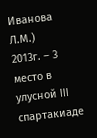Иванова Л.М.)
2013г. – 3 место в улусной III спартакиаде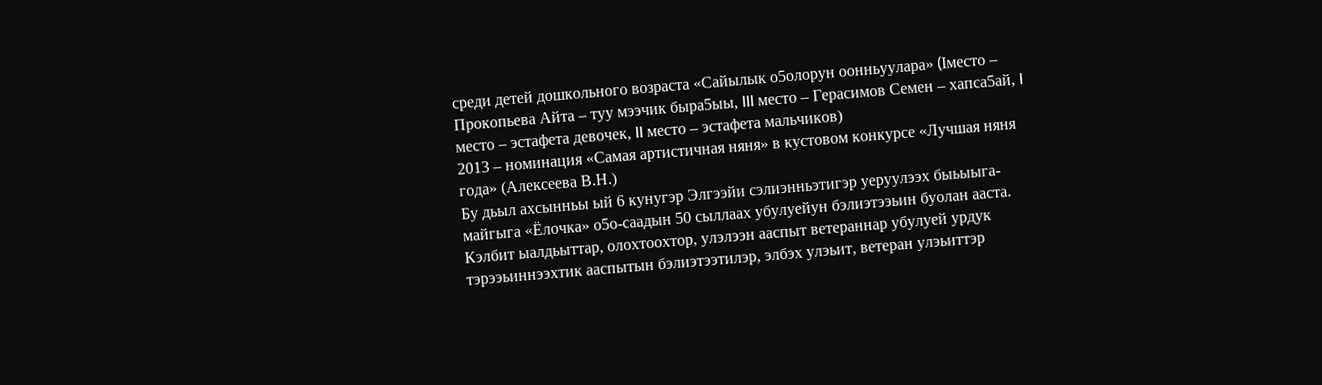среди детей дошкольного возраста «Сайылык о5олорун оонньуулара» (Iместо – Прокопьева Айта – туу мээчик быра5ыы, III место – Герасимов Семен – хапса5ай, I место – эстафета девочек, II место – эстафета мальчиков)
2013 – номинация «Самая артистичная няня» в кустовом конкурсе «Лучшая няня года» (Алексеева В.Н.)
Бу дьыл ахсынньы ый 6 кунугэр Элгээйи сэлиэнньэтигэр уеруулээх быьыыга-майгыга «Ёлочка» о5о-саадын 50 сыллаах убулуейун бэлиэтээьин буолан ааста. Кэлбит ыалдьыттар, олохтоохтор, улэлээн ааспыт ветераннар убулуей урдук тэрээьиннээхтик ааспытын бэлиэтээтилэр, элбэх улэьит, ветеран улэьиттэр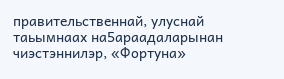правительственнай, улуснай таьымнаах на5араадаларынан чиэстэннилэр, «Фортуна»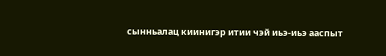сынньалац киинигэр итии чэй иьэ-иьэ ааспыт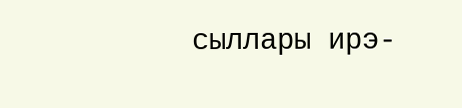сыллары ирэ-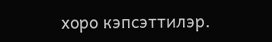хоро кэпсэттилэр.